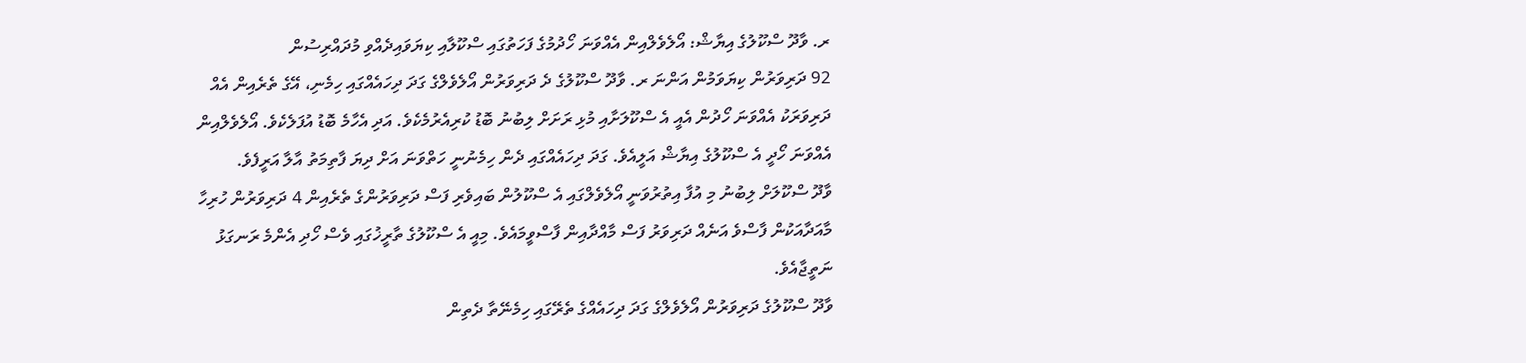ރ. ވާދޫ ސްކޫލުގެ އިޔާޝް: އޯލެވެލްއިން އެއްވަނަ ހޯދުމުގެ ފަހަތުގައި ސްކޫލާއި ކިޔަވައިދެއްވި މުދައްރިސުން
92 ދަރިވަރުން ކިޔަވަމުން އަންނަ ރ. ވާދޫ ސްކޫލުގެ ދެ ދަރިވަރުން އޯލެވެލްގެ ގަދަ ދިހައެއްގައި ހިމެނި، އޭގެ ތެރެއިން އެއް ދަރިވަރަކު އެއްވަނަ ހޯދުން އެއީ އެ ސްކޫލަށާއި މުޅި ރަށަށް ލިބުނު ބޮޑު ކުރިއެރުމެކެވެ. އަދި އެހާމެ ބޮޑު އުފަލެކެވެ. އޯލެވެލްއިން އެއްވަނަ ހޯދީ އެ ސްކޫލުގެ އިޔާޝް އަލީއެވެ. ގަދަ ދިހައެއްގައި ދެން ހިމެނުނީ ހަތްވަނަ އަށް ދިޔަ ފާތިމަތު އާލާ އަރީފެވެ.
ވާދޫ ސްކޫލަށް ލިބުނު މި އުފާ އިތުރުވަނީ އޯލެވެލްގައި އެ ސްކޫލުން ބައިވެރި ފަސް ދަރިވަރުންގެ ތެރެއިން 4 ދަރިވަރުން ހުރިހާ މާއަދާއަކުން ފާސްވެ އަނެއް ދަރިވަރު ފަސް މާއްދާއިން ފާސްވީމައެވެ. މިއީ އެ ސްކޫލުގެ ތާރީޚުގައި ވެސް ހޯދި އެންމެ ރަނގަޅު ނަތީޖާއެވެ.
ވާދޫ ސްކޫލުގެ ދަރިވަރުން އޯލެވެލްގެ ގަދަ ދިހައެއްގެ ތެރޭގައި ހިމެނޭތާ ދެތިން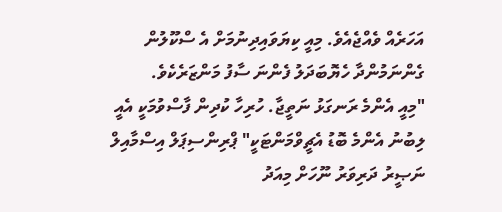އަހަރެއް ވެއްޖެއެވެ. މިއީ ކިޔަވައިދިނުމަށް އެ ސްކޫލުން ގެންނަމުންދާ ހެޔޮބަދަލު ފެންނަ ސާފު މަންޒަރެކެވެ.
"މިއީ އެންމެ ރަނގަޅު ނަތީޖާ. ހުރިހާ ކުދިން ފާސްވުމަކީ އެއީ ލިބުނު އެންމެ ބޮޑު އެޗީވްމަންޓަކީ" ޕްރިންސިޕަލް އިސްމާއިލް ނަޞީރު ދަރިވަރު ނޫހަށް މިއަދު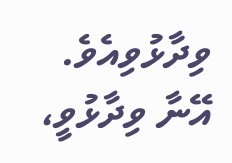ވިދާޅުވިއެވެ.
އޭނާ ވިދާޅުވީ،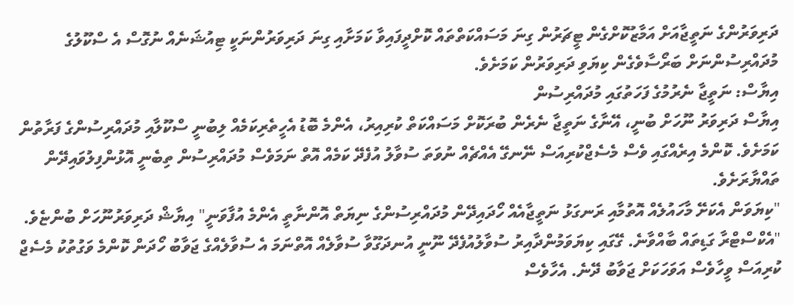ދަރިވަރުންގެ ނަތީޖާއަށް އަމާޒުކޮށްގެން ޓީޗަރުން ގިނަ މަސައްކަތްތައް ކޮށްދީފައިވާ ކަމަށާއި ގިނަ ދަރިވަރުންނަކީ ޓިއުޝަނެއް ނުގޮސް އެ ސްކޫލުގެ މުދައްރިސުންނަށް ބަރޯސާވެގެން ކިޔަވި ދަރިވަރުން ކަމަށެވެ.
އިޔާސް: ނަތީޖާ ނެރުމުގެ ފަހަތުގައި މުދައްރިސުން
އިޔާސް ދަރިވަރު ނޫހަށް ބުނީ، އޭނާގެ ނަތީޖާ ނެރެން ބުރަކޮށް މަސައްކަތް ކުރިއިރު، އެންމެ ބޮޑު އެހީތެރިކަމެއް ލިބުނީ ސްކޫލާއި މުދައްރިސުންގެ ފަރާތުން ކަމަށެވެ. ކޮންމެ އިރެއްގައި ވެސް މެސެޖްކުރިއަސް ނޭނގޭ އެއްޗެއް ނުވަތަ ސުވާލު އުފެދޭ ކަމެއް އޮތް ނަމަވެސް މުދައްރިސުން ތިބެނީ އޮޅުންފިލުވައިދޭން ތައްޔާރަށެވެ.
"ކިޔަވަން އެކަށޭ މާހައުލެއް އޮތުމާއި ރަނގަޅު ނަތީޖާއެއް ހޯދައިދޭން މުދައްރިސުންގެ ނިޔަތް އޮންނާތީ އެންމެ އުފާވަނީ" އިޔާޝް ދަރިވަރުނޫހަށް ބުންޏެވެ.
"އެކްސްޓްރާ ގަޑިތައް ބާއްވާނެ. ގޭގައި ކިޔަވަމުންދާއިރު ސުވާލުއުފެދޭ ނޫނީ އުނދަގޫވާ ސުވާލެއް އޮތްނަމަ އެ ސުވާލެއްގެ ޖަވާބު ހޯދަން ކޮންމެ ވަގުތުކު މެސެޖް ކުރިއަސް ވީހާވެސް އަވަހަކަށް ޖަވާބު ދޭނެ. އެހާވެސް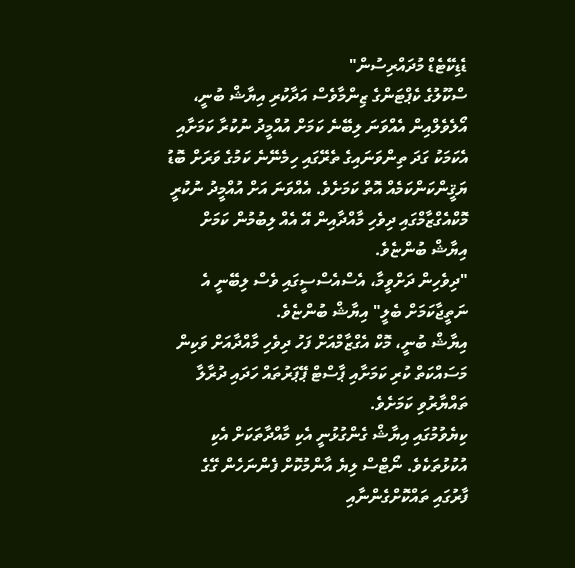ޑެޑިކޭޓެޑް މުދައްރިސުން"
ސްކޫލުގެ ކެޕްޓަންގެ ޒިންމާވެސް އަދާކުރި އިޔާޝް ބުނީ، އޯލެވެލްއިން އެއްވަނަ ލިބޭނެ ކަމަށް އުއްމީދު ނުކުރާ ކަމަށާއި އެކަމަކު ގަދަ ތިންވަނައިގެ ތެރޭގައި ހިމެނޭނެ ކަމުގެ ވަރަށް ބޮޑު ޔަޤީންކަންކަމެއް އޮތް ކަމަށެވެ. އެއްވަނަ އަށް އުއްމީދު ނުކުރީ މޮކްއެގްޒާމްގައި ދިވެހި މާއްދާއިން އޭ އެއް ލިބުމުން ކަމަށް އިޔާޝް ބުންޏެވެ.
"ދިވެހިން ދަށްވީމާ، އެސްއެސްސީގައި ވެސް ލިބޭނީ އެ ނަތީޖާކަމަށް ބެލީ" އިޔާޝް ބުންޏެވެ.
އިޔާޝް ބުނީ، މޮކް އެގްޒާމްއަށް ފަހު ދިވެހި މާއްދާއަށް ވަކިން މަސައްކަތް ކުރި ކަމަށާއި ޕާސްޓް ޕޭޕަރުތައް ހަދައި ދުރާލާ ތައްޔާރުވި ކަމަށެވެ.
ކިޔެވުމުގައި އިޔާޝް ގެންގުޅުނީ އެކި މާއްދާތަކަށް އެކި އުކުޅުތަކެވެ. ނޯޓްސް ލިޔެ އާންމުކޮށް ފެންނަހެން ގޭގެ ފާރުގައި ތައްކޮށްގެންނާއި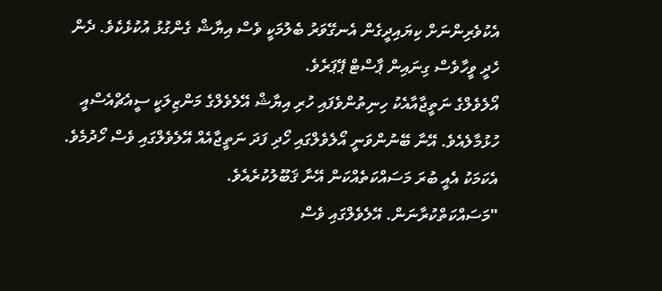އެކުވެރިންނަށް ކިޔައިދީގެން އެނގޭވަރު ބެލުމަކީ ވެސް އިޔާޝް ގެންގުޅު އުކުޅެކެވެ. ދެން ހެދީ ވީހާވެސް ގިނައިން ޕާސްޓް ޕޭޕަރެވެ.
އޯލެވެލްގެ ނަތީޖާއާއެކު ހިނިތުންވެފައި ހުރި އިޔާޝް އޭލެވެލްގެ މަންޒިލަކީ ސީއެޗްއެސްއީ ހުޅުމާލެއެވެ. އޭނާ ބޭނުންވަނީ އޯލެވެލްގައި ހޯދި ފަދަ ނަތީޖާއެއް އޭލެވެލްގައި ވެސް ހޯދުމެވެ. އެކަމަކު އެއީ ބުރަ މަސައްކަތެއްކަން އޭނާ ޤަބޫލުކުރެއެވެ.
"މަސައްކަތްކުރާނަން. އޭލެވެލްގައި ވެސް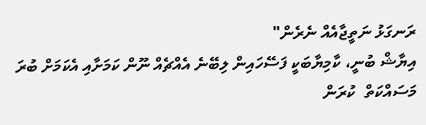ރަނގަޅު ނަތީޖާއެއް ނެރެން"
އިޔާޝް ބުނީ، ކާމިޔާބަކީ ފަސޭހައިން ލިބޭނެ އެއްޗެއް ނޫން ކަމަށާއި އެކަމަށް ބުރަ މަސައްކަތް  ކުރަން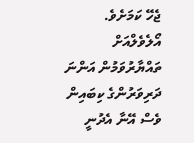ޖެހޭ ކަމަށެވެ. އޯލެވެލްއަށް ތައްޔާރުވަމުން އަންނަ ދަރިވަރުންގެ ކިބައިން ވެސް އޭނާ އެދުނީ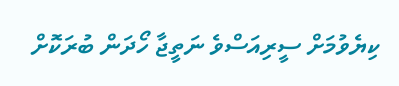ކިޔެވުމަށް ސީރިއަސްވެ ނަތީޖާ ހޯދަން ބުރަކޮށް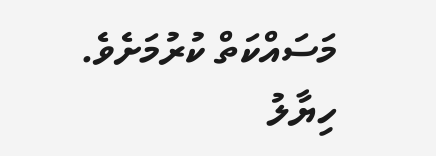މަސައްކަތް ކުރުމަށެވެ.
ހިޔާލު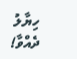ހިޔާލު ދެއްވާ!